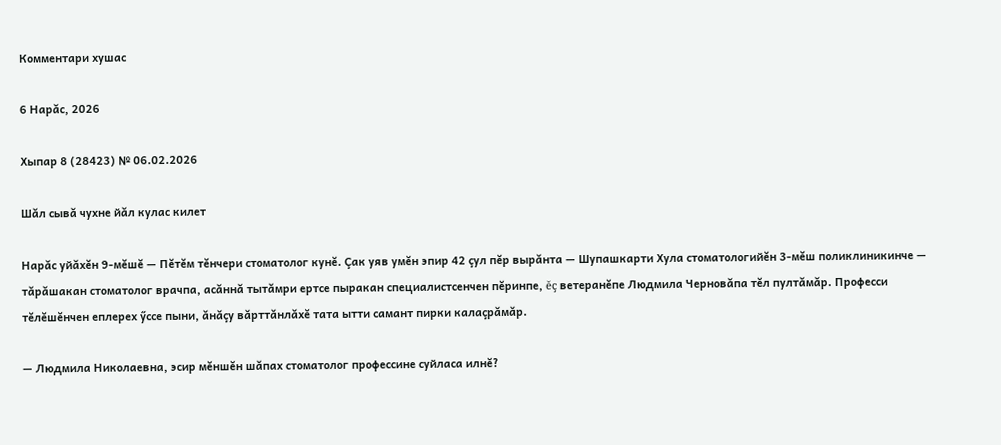Комментари хушас

6 Нарăс, 2026

Хыпар 8 (28423) № 06.02.2026

Шăл сывă чухне йăл кулас килет

Нарăс уйăхĕн 9-мĕшĕ — Пĕтĕм тĕнчери стоматолог кунĕ. Çак уяв умĕн эпир 42 çул пĕр вырăнта — Шупашкарти Хула стоматологийĕн 3-мĕш поликлиникинче — тăрăшакан стоматолог врачпа, асăннă тытăмри ертсе пыракан специалистсенчен пĕринпе, ĕç ветеранĕпе Людмила Черновăпа тĕл пултăмăр. Професси тĕлĕшĕнчен еплерех ӳссе пыни, ăнăçу вăрттăнлăхĕ тата ытти самант пирки калаçрăмăр.

— Людмила Николаевна, эсир мĕншĕн шăпах стоматолог профессине суйласа илнĕ?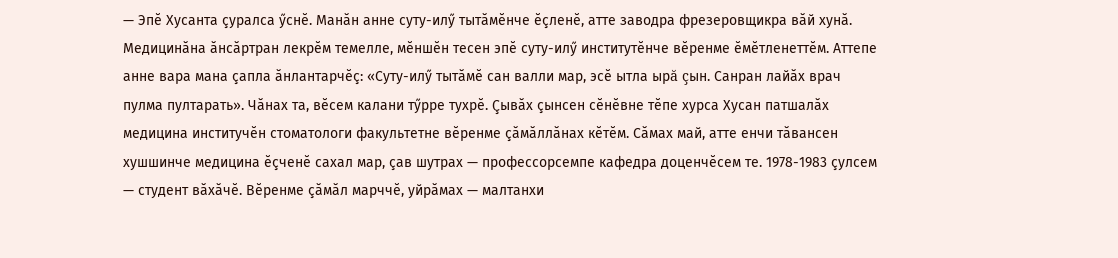— Эпĕ Хусанта çуралса ӳснĕ. Манăн анне суту-илӳ тытăмĕнче ĕçленĕ, атте заводра фрезеровщикра вăй хунă. Медицинăна ăнсăртран лекрĕм темелле, мĕншĕн тесен эпĕ суту-илӳ институтĕнче вĕренме ĕмĕтленеттĕм. Аттепе анне вара мана çапла ăнлантарчĕç: «Суту-илӳ тытăмĕ сан валли мар, эсĕ ытла ырă çын. Санран лайăх врач пулма пултарать». Чăнах та, вĕсем калани тӳрре тухрĕ. Çывăх çынсен сĕнĕвне тĕпе хурса Хусан патшалăх медицина институчĕн стоматологи факультетне вĕренме çăмăллăнах кĕтĕм. Сăмах май, атте енчи тăвансен хушшинче медицина ĕçченĕ сахал мар, çав шутрах — профессорсемпе кафедра доценчĕсем те. 1978-1983 çулсем — студент вăхăчĕ. Вĕренме çăмăл марччĕ, уйрăмах — малтанхи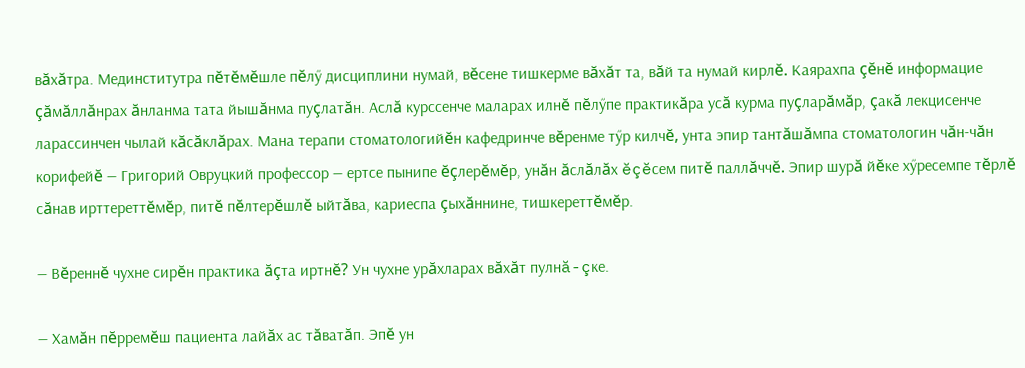вăхăтра. Мединститутра пĕтĕмĕшле пĕлӳ дисциплини нумай, вĕсене тишкерме вăхăт та, вăй та нумай кирлĕ. Каярахпа çĕнĕ информацие çăмăллăнрах ăнланма тата йышăнма пуçлатăн. Аслă курссенче маларах илнĕ пĕлӳпе практикăра усă курма пуçларăмăр, çакă лекцисенче ларассинчен чылай кăсăклăрах. Мана терапи стоматологийĕн кафедринче вĕренме тӳр килчĕ, унта эпир тантăшăмпа стоматологин чăн-чăн корифейĕ — Григорий Овруцкий профессор — ертсе пынипе ĕçлерĕмĕр, унăн ăслăлăх ĕçĕсем питĕ паллăччĕ. Эпир шурă йĕке хӳресемпе тĕрлĕ сăнав ирттереттĕмĕр, питĕ пĕлтерĕшлĕ ыйтăва, кариеспа çыхăннине, тишкереттĕмĕр.

— Вĕреннĕ чухне сирĕн практика ăçта иртнĕ? Ун чухне урăхларах вăхăт пулнă-çке.

— Хамăн пĕрремĕш пациента лайăх ас тăватăп. Эпĕ ун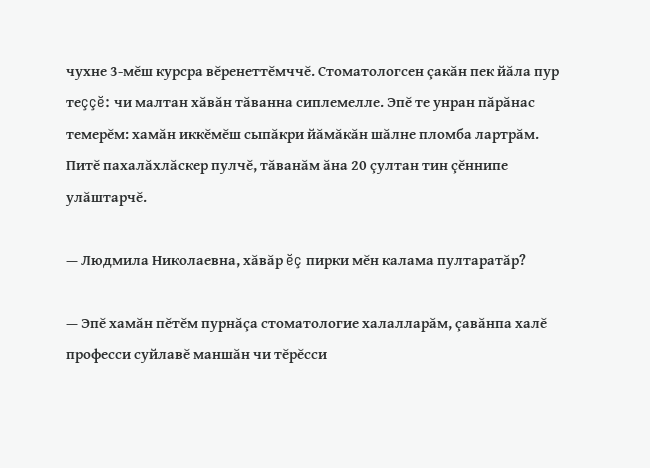чухне 3-мĕш курсра вĕренеттĕмччĕ. Стоматологсен çакăн пек йăла пур теççĕ: чи малтан хăвăн тăванна сиплемелле. Эпĕ те унран пăрăнас темерĕм: хамăн иккĕмĕш сыпăкри йăмăкăн шăлне пломба лартрăм. Питĕ пахалăхлăскер пулчĕ, тăванăм ăна 20 çултан тин çĕннипе улăштарчĕ.

— Людмила Николаевна, хăвăр ĕç пирки мĕн калама пултаратăр?

— Эпĕ хамăн пĕтĕм пурнăçа стоматологие халалларăм, çавăнпа халĕ професси суйлавĕ маншăн чи тĕрĕсси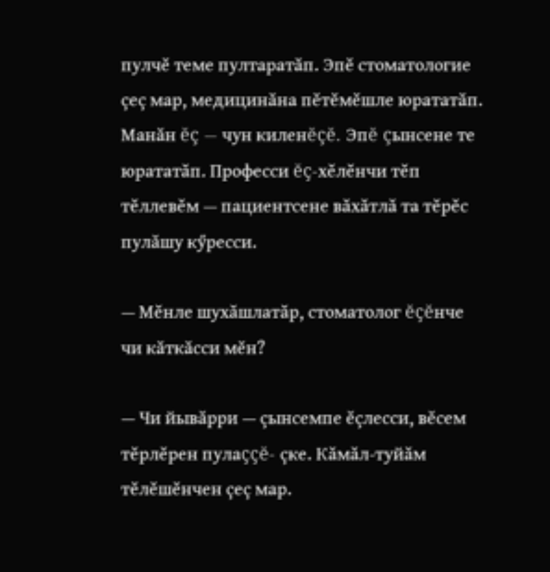пулчĕ теме пултаратăп. Эпĕ стоматологие çеç мар, медицинăна пĕтĕмĕшле юрататăп. Манăн ĕç — чун киленĕçĕ. Эпĕ çынсене те юрататăп. Професси ĕç-хĕлĕнчи тĕп тĕллевĕм — пациентсене вăхăтлă та тĕрĕс пулăшу кӳресси.

— Мĕнле шухăшлатăр, стоматолог ĕçĕнче чи кăткăсси мĕн?

— Чи йывăрри — çынсемпе ĕçлесси, вĕсем тĕрлĕрен пулаççĕ- çке. Кăмăл-туйăм тĕлĕшĕнчен çеç мар.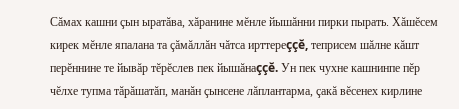Сăмах кашни çын ыратăва, хăранине мĕнле йышăнни пирки пырать. Хăшĕсем кирек мĕнле япалана та çăмăллăн чăтса ирттереççĕ, теприсем шăлне кăшт перĕннине те йывăр тĕрĕслев пек йышăнаççĕ. Ун пек чухне кашнинпе пĕр чĕлхе тупма тăрăшатăп, манăн çынсене лăплантарма, çакă вĕсенех кирлине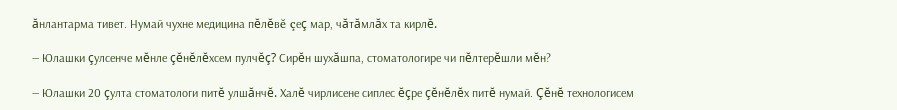ăнлантарма тивет. Нумай чухне медицина пĕлĕвĕ çеç мар, чăтăмлăх та кирлĕ.

— Юлашки çулсенче мĕнле çĕнĕлĕхсем пулчĕç? Сирĕн шухăшпа, стоматологире чи пĕлтерĕшли мĕн?

— Юлашки 20 çулта стоматологи питĕ улшăнчĕ. Халĕ чирлисене сиплес ĕçре çĕнĕлĕх питĕ нумай. Çĕнĕ технологисем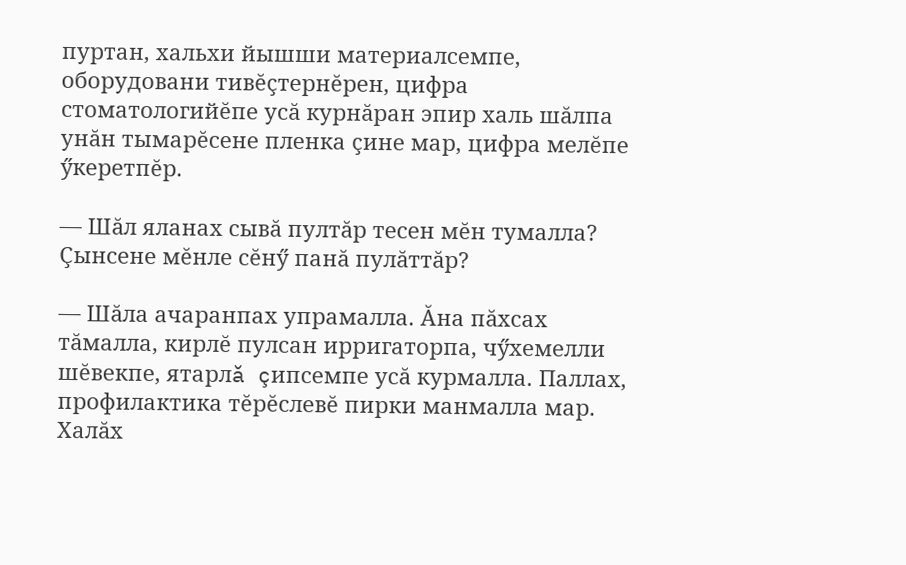пуртан, хальхи йышши материалсемпе, оборудовани тивĕçтернĕрен, цифра стоматологийĕпе усă курнăран эпир халь шăлпа унăн тымарĕсене пленка çине мар, цифра мелĕпе ӳкеретпĕр.

— Шăл яланах сывă пултăр тесен мĕн тумалла? Çынсене мĕнле сĕнӳ панă пулăттăр?

— Шăла ачаранпах упрамалла. Ăна пăхсах тăмалла, кирлĕ пулсан ирригаторпа, чӳхемелли шĕвекпе, ятарлă çипсемпе усă курмалла. Паллах, профилактика тĕрĕслевĕ пирки манмалла мар. Халăх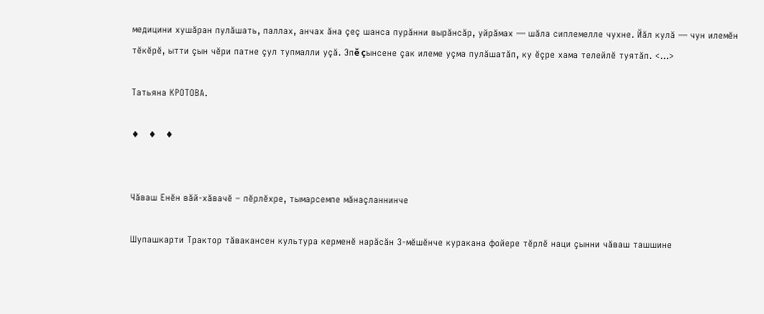медицини хушăран пулăшать, паллах, анчах ăна çеç шанса пурăнни вырăнсăр, уйрăмах — шăла сиплемелле чухне. Йăл кулă — чун илемĕн тĕкĕрĕ, ытти çын чĕри патне çул тупмалли уçă. Эпĕ çынсене çак илеме уçма пулăшатăп, ку ĕçре хама телейлĕ туятăп. <...>

Татьяна КРОТОВА.

♦   ♦   ♦


Чăваш Енĕн вăй-хăвачĕ – пĕрлĕхре, тымарсемпе мăнаçланнинче

Шупашкарти Трактор тăвакансен культура керменĕ нарăсăн 3-мĕшĕнче куракана фойере тĕрлĕ наци çынни чăваш ташшине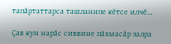тапăртаттарса ташланипе кĕтсе илчĕ…

Çав кун нарăс сиввине пăхмасăр залра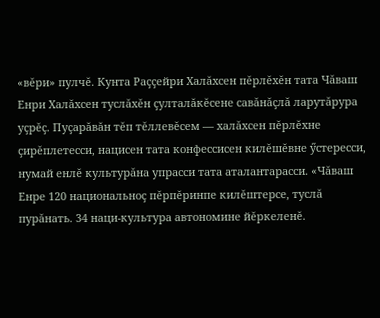«вĕри» пулчĕ. Кунта Раççейри Халăхсен пĕрлĕхĕн тата Чăваш Енри Халăхсен туслăхĕн çулталăкĕсене савăнăçлă ларутăрура уçрĕç. Пуçарăвăн тĕп тĕллевĕсем — халăхсен пĕрлĕхне çирĕплетесси, нацисен тата конфессисен килĕшĕвне ӳстересси, нумай енлĕ культурăна упрасси тата аталантарасси. «Чăваш Енре 120 национальноç пĕрпĕринпе килĕштерсе, туслă пурăнать. 34 наци-культура автономине йĕркеленĕ.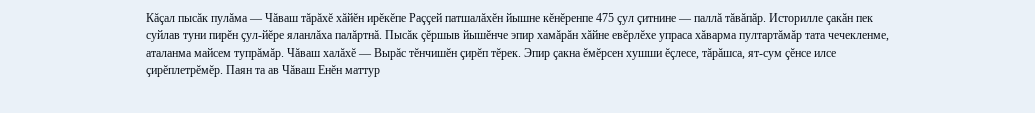Кăçал пысăк пулăма — Чăваш тăрăхĕ хăйĕн ирĕкĕпе Раççей патшалăхĕн йышне кĕнĕренпе 475 çул çитнине — паллă тăвăпăр. Историлле çакăн пек суйлав туни пирĕн çул-йĕре яланлăха палăртнă. Пысăк çĕршыв йышĕнче эпир хамăрăн хăйне евĕрлĕхе упраса хăварма пултартăмăр тата чечекленме, аталанма майсем тупрăмăр. Чăваш халăхĕ — Вырăс тĕнчишĕн çирĕп тĕрек. Эпир çакна ĕмĕрсен хушши ĕçлесе, тăрăшса, ят-сум çĕнсе илсе çирĕплетрĕмĕр. Паян та ав Чăваш Енĕн маттур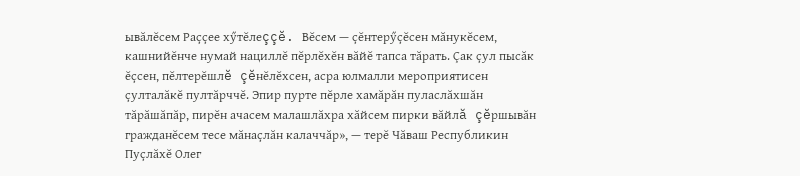ывăлĕсем Раççее хӳтĕлеççĕ. Вĕсем — çĕнтерӳçĕсен мăнукĕсем, кашнийĕнче нумай нациллĕ пĕрлĕхĕн вăйĕ тапса тăрать. Çак çул пысăк ĕçсен, пĕлтерĕшлĕ çĕнĕлĕхсен, асра юлмалли мероприятисен çулталăкĕ пултăрччĕ. Эпир пурте пĕрле хамăрăн пуласлăхшăн тăрăшăпăр, пирĕн ачасем малашлăхра хăйсем пирки вăйлă çĕршывăн гражданĕсем тесе мăнаçлăн калаччăр», — терĕ Чăваш Республикин Пуçлăхĕ Олег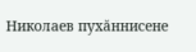Николаев пухăннисене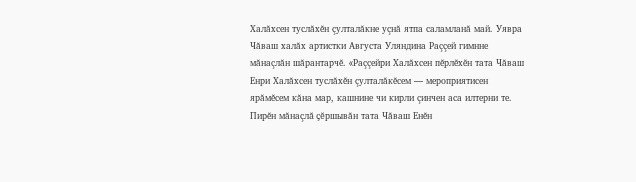Халăхсен туслăхĕн çулталăкне уçнă ятпа саламланă май. Уявра Чăваш халăх артистки Августа Уляндина Раççей гимнне мăнаçлăн шăрантарчĕ. «Раççейри Халăхсен пĕрлĕхĕн тата Чăваш Енри Халăхсен туслăхĕн çулталăкĕсем — мероприятисен ярăмĕсем кăна мар, кашнине чи кирли çинчен аса илтерни те. Пирĕн мăнаçлă çĕршывăн тата Чăваш Енĕн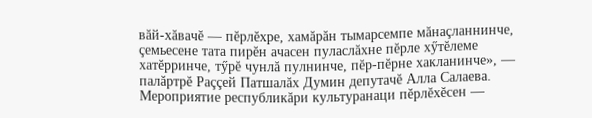вăй-хăвачĕ — пĕрлĕхре, хамăрăн тымарсемпе мăнаçланнинче, çемьесене тата пирĕн ачасен пуласлăхне пĕрле хӳтĕлеме хатĕрринче, тӳрĕ чунлă пулнинче, пĕр-пĕрне хакланинче», — палăртрĕ Раççей Патшалăх Думин депутачĕ Алла Салаева. Мероприятие республикăри культуранаци пĕрлĕхĕсен —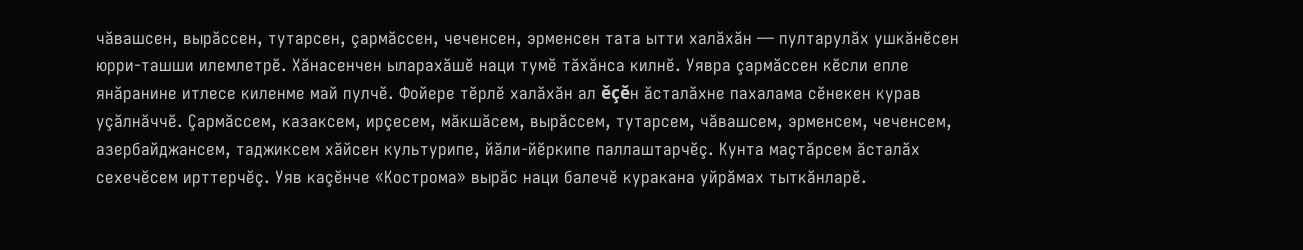чăвашсен, вырăссен, тутарсен, çармăссен, чеченсен, эрменсен тата ытти халăхăн — пултарулăх ушкăнĕсен юрри-ташши илемлетрĕ. Хăнасенчен ыларахăшĕ наци тумĕ тăхăнса килнĕ. Уявра çармăссен кĕсли епле янăранине итлесе киленме май пулчĕ. Фойере тĕрлĕ халăхăн ал ĕçĕн ăсталăхне пахалама сĕнекен курав уçăлнăччĕ. Çармăссем, казаксем, ирçесем, мăкшăсем, вырăссем, тутарсем, чăвашсем, эрменсем, чеченсем, азербайджансем, таджиксем хăйсен культурипе, йăли-йĕркипе паллаштарчĕç. Кунта маçтăрсем ăсталăх сехечĕсем ирттерчĕç. Уяв каçĕнче «Кострома» вырăс наци балечĕ куракана уйрăмах тыткăнларĕ.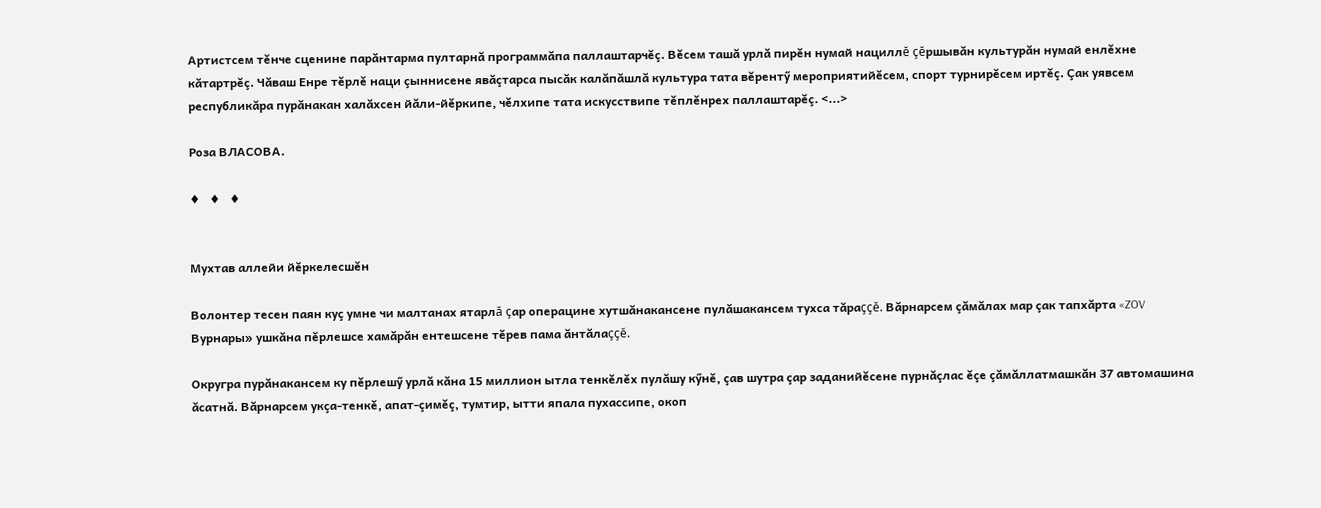Артистсем тĕнче сценине парăнтарма пултарнă программăпа паллаштарчĕç. Вĕсем ташă урлă пирĕн нумай нациллĕ çĕршывăн культурăн нумай енлĕхне кăтартрĕç. Чăваш Енре тĕрлĕ наци çыннисене явăçтарса пысăк калăпăшлă культура тата вĕрентӳ мероприятийĕсем, спорт турнирĕсем иртĕç. Çак уявсем республикăра пурăнакан халăхсен йăли-йĕркипе, чĕлхипе тата искусствипе тĕплĕнрех паллаштарĕç. <...>

Роза ВЛАСОВА.

♦   ♦   ♦


Мухтав аллейи йĕркелесшĕн

Волонтер тесен паян куç умне чи малтанах ятарлă çар операцине хутшăнакансене пулăшакансем тухса тăраççĕ. Вăрнарсем çăмăлах мар çак тапхăрта «ZOV Вурнары» ушкăна пĕрлешсе хамăрăн ентешсене тĕрев пама ăнтăлаççĕ.

Округра пурăнакансем ку пĕрлешӳ урлă кăна 15 миллион ытла тенкĕлĕх пулăшу кӳнĕ, çав шутра çар заданийĕсене пурнăçлас ĕçе çăмăллатмашкăн 37 автомашина ăсатнă. Вăрнарсем укçа-тенкĕ, апат-çимĕç, тумтир, ытти япала пухассипе, окоп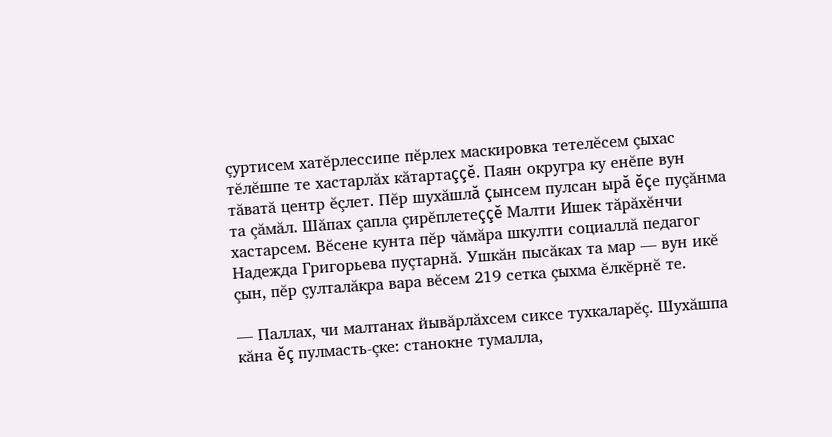çуртисем хатĕрлессипе пĕрлех маскировка тетелĕсем çыхас тĕлĕшпе те хастарлăх кăтартаççĕ. Паян округра ку енĕпе вун тăватă центр ĕçлет. Пĕр шухăшлă çынсем пулсан ырă ĕçе пуçăнма та çăмăл. Шăпах çапла çирĕплетеççĕ Малти Ишек тăрăхĕнчи хастарсем. Вĕсене кунта пĕр чăмăра шкулти социаллă педагог Надежда Григорьева пуçтарнă. Ушкăн пысăках та мар — вун икĕ çын, пĕр çулталăкра вара вĕсем 219 сетка çыхма ĕлкĕрнĕ те.

— Паллах, чи малтанах йывăрлăхсем сиксе тухкаларĕç. Шухăшпа кăна ĕç пулмасть-çке: станокне тумалла,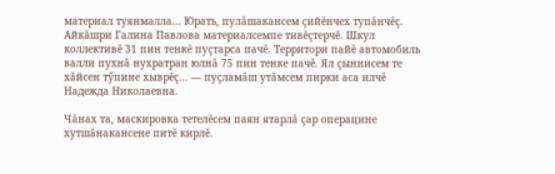материал туянмалла... Юрать, пулăшакансем çийĕнчех тупăнчĕç. Айкăшри Галина Павлова материалсемпе тивĕçтерчĕ. Шкул коллективĕ 31 пин тенкĕ пуçтарса пачĕ. Территори пайĕ автомобиль валли пухнă нухратран юлнă 75 пин тенке пачĕ. Ял çыннисем те хăйсен тӳпине хыврĕç... — пуçламăш утăмсем пирки аса илчĕ Надежда Николаевна.

Чăнах та, маскировка тетелĕсем паян ятарлă çар операцине хутшăнакансене питĕ кирлĕ.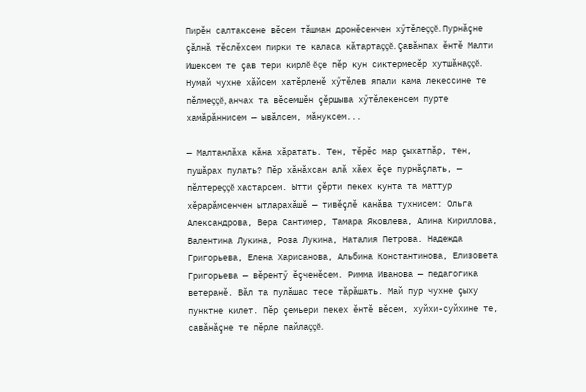Пирĕн салтаксене вĕсем тăшман дронĕсенчен хӳтĕлеççĕ. Пурнăçне çăлнă тĕслĕхсем пирки те каласа кăтартаççĕ. Çавăнпах ĕнтĕ Малти Ишексем те çав тери кирлĕ ĕçе пĕр кун сиктермесĕр хутшăнаççĕ. Нумай чухне хăйсем хатĕрленĕ хӳтĕлев япали кама лекессине те пĕлмеççĕ, анчах та вĕсемшĕн çĕршыва хӳтĕлекенсем пурте хамăрăннисем — ывăлсем, мăнуксем...

— Малтанлăха кăна хăратать. Тен, тĕрĕс мар çыхатпăр, тен, пушăрах пулать? Пĕр хăнăхсан алă хăех ĕçе пурнăçлать, — пĕлтереççĕ хастарсем. Ытти çĕрти пекех кунта та маттур хĕрарăмсенчен ытларахăшĕ — тивĕçлĕ канăва тухнисем: Ольга Александрова, Вера Сантимер, Тамара Яковлева, Алина Кириллова, Валентина Лукина, Роза Лукина, Наталия Петрова. Надежда Григорьева, Елена Харисанова, Альбина Константинова, Елизовета Григорьева — вĕрентӳ ĕçченĕсем. Римма Иванова — педагогика ветеранĕ. Вăл та пулăшас тесе тăрăшать. Май пур чухне çыху пунктне килет. Пĕр çемьери пекех ĕнтĕ вĕсем, хуйхи-суйхине те, савăнăçне те пĕрле пайлаççĕ.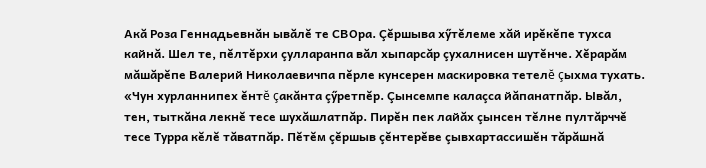Акă Роза Геннадьевнăн ывăлĕ те СВОра. Çĕршыва хӳтĕлеме хăй ирĕкĕпе тухса кайнă. Шел те, пĕлтĕрхи çулларанпа вăл хыпарсăр çухалнисен шутĕнче. Хĕрарăм мăшăрĕпе Валерий Николаевичпа пĕрле кунсерен маскировка тетелĕ çыхма тухать. «Чун хурланнипех ĕнтĕ çакăнта çӳретпĕр. Çынсемпе калаçса йăпанатпăр. Ывăл, тен, тыткăна лекнĕ тесе шухăшлатпăр. Пирĕн пек лайăх çынсен тĕлне пултăрччĕ тесе Турра кĕлĕ тăватпăр. Пĕтĕм çĕршыв çĕнтерĕве çывхартассишĕн тăрăшнă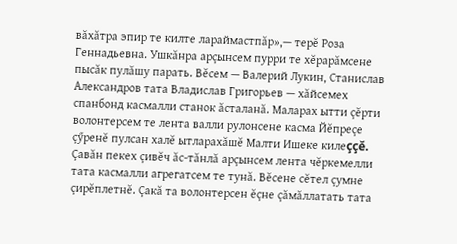вăхăтра эпир те килте лараймастпăр»,— терĕ Роза Геннадьевна. Ушкăнра арçынсем пурри те хĕрарăмсене пысăк пулăшу парать. Вĕсем — Валерий Лукин, Станислав Александров тата Владислав Григорьев — хăйсемех спанбонд касмалли станок ăсталанă. Маларах ытти çĕрти волонтерсем те лента валли рулонсене касма Йĕпреçе çӳренĕ пулсан халĕ ытларахăшĕ Малти Ишеке килеççĕ. Çавăн пекех çивĕч ăс-тăнлă арçынсем лента чĕркемелли тата касмалли агрегатсем те тунă. Вĕсене сĕтел çумне çирĕплетнĕ. Çакă та волонтерсен ĕçне çăмăллатать тата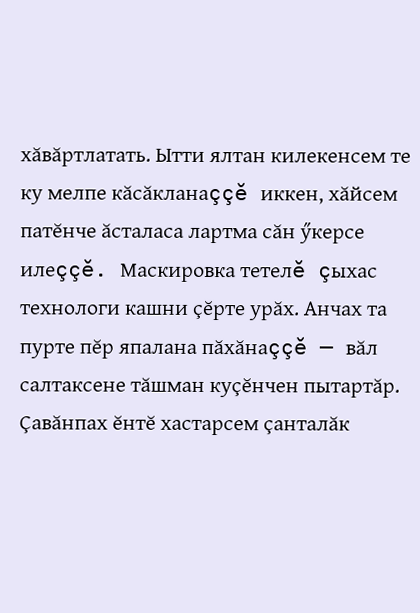хăвăртлатать. Ытти ялтан килекенсем те ку мелпе кăсăкланаççĕ иккен, хăйсем патĕнче ăсталаса лартма сăн ӳкерсе илеççĕ. Маскировка тетелĕ çыхас технологи кашни çĕрте урăх. Анчах та пурте пĕр япалана пăхăнаççĕ — вăл салтаксене тăшман куçĕнчен пытартăр. Çавăнпах ĕнтĕ хастарсем çанталăк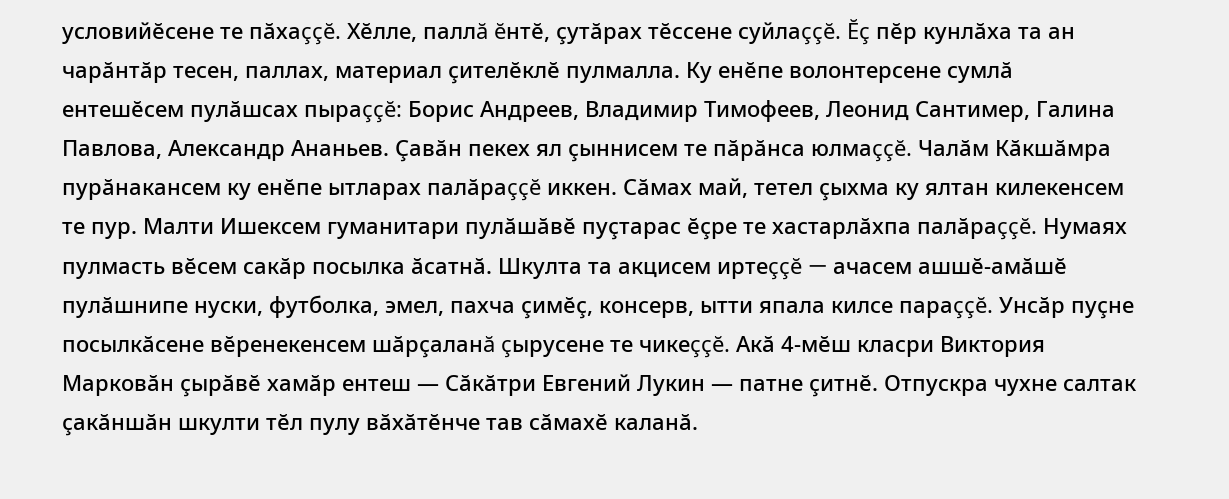условийĕсене те пăхаççĕ. Хĕлле, паллă ĕнтĕ, çутăрах тĕссене суйлаççĕ. Ĕç пĕр кунлăха та ан чарăнтăр тесен, паллах, материал çителĕклĕ пулмалла. Ку енĕпе волонтерсене сумлă ентешĕсем пулăшсах пыраççĕ: Борис Андреев, Владимир Тимофеев, Леонид Сантимер, Галина Павлова, Александр Ананьев. Çавăн пекех ял çыннисем те пăрăнса юлмаççĕ. Чалăм Кăкшăмра пурăнакансем ку енĕпе ытларах палăраççĕ иккен. Сăмах май, тетел çыхма ку ялтан килекенсем те пур. Малти Ишексем гуманитари пулăшăвĕ пуçтарас ĕçре те хастарлăхпа палăраççĕ. Нумаях пулмасть вĕсем сакăр посылка ăсатнă. Шкулта та акцисем иртеççĕ — ачасем ашшĕ-амăшĕ пулăшнипе нуски, футболка, эмел, пахча çимĕç, консерв, ытти япала килсе параççĕ. Унсăр пуçне посылкăсене вĕренекенсем шăрçаланă çырусене те чикеççĕ. Акă 4-мĕш класри Виктория Марковăн çырăвĕ хамăр ентеш — Сăкăтри Евгений Лукин — патне çитнĕ. Отпускра чухне салтак çакăншăн шкулти тĕл пулу вăхăтĕнче тав сăмахĕ каланă.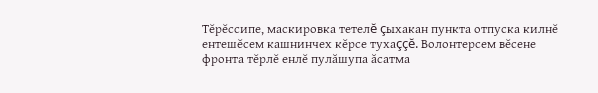Тĕрĕссипе, маскировка тетелĕ çыхакан пункта отпуска килнĕ ентешĕсем кашнинчех кĕрсе тухаççĕ. Волонтерсем вĕсене фронта тĕрлĕ енлĕ пулăшупа ăсатма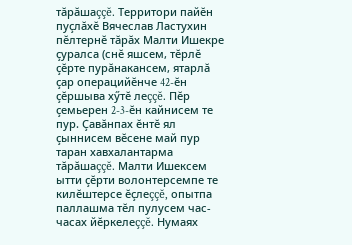тăрăшаççĕ. Территори пайĕн пуçлăхĕ Вячеслав Ластухин пĕлтернĕ тăрăх Малти Ишекре çуралса (снĕ яшсем, тĕрлĕ çĕрте пурăнакансем, ятарлă çар операцийĕнче 42-ĕн çĕршыва хӳтĕ леççĕ. Пĕр çемьерен 2-3-ĕн кайнисем те пур. Çавăнпах ĕнтĕ ял çыннисем вĕсене май пур таран хавхалантарма тăрăшаççĕ. Малти Ишексем ытти çĕрти волонтерсемпе те килĕштерсе ĕçлеççĕ, опытпа паллашма тĕл пулусем час-часах йĕркелеççĕ. Нумаях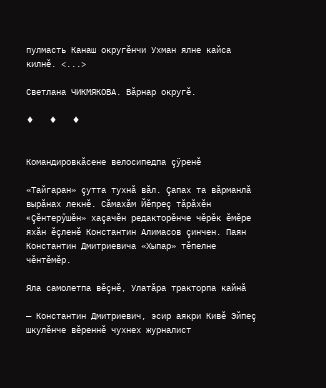пулмасть Канаш округĕнчи Ухман ялне кайса килнĕ. <...>

Светлана ЧИКМЯКОВА. Вăрнар округĕ.

♦   ♦   ♦


Командировкăсене велосипедпа çÿренĕ

«Тайгаран» çутта тухнă вăл. Çапах та вăрманлă вырăнах лекнĕ. Сăмахăм Йĕпреç тăрăхĕн «Çĕнтерӳшĕн» хаçачĕн редакторĕнче чĕрĕк ĕмĕре яхăн ĕçленĕ Константин Алимасов çинчен. Паян Константин Дмитриевича «Хыпар» тĕпелне чĕнтĕмĕр.

Яла самолетпа вĕçнĕ, Улатăра тракторпа кайнă

— Константин Дмитриевич, эсир аякри Кивĕ Эйпеç шкулĕнче вĕреннĕ чухнех журналист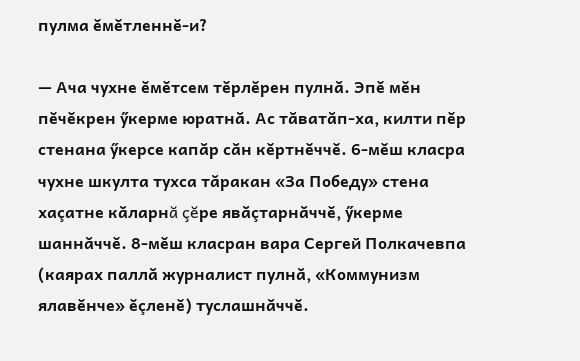пулма ĕмĕтленнĕ-и?

— Ача чухне ĕмĕтсем тĕрлĕрен пулнă. Эпĕ мĕн пĕчĕкрен ӳкерме юратнă. Ас тăватăп-ха, килти пĕр стенана ӳкерсе капăр сăн кĕртнĕччĕ. 6-мĕш класра чухне шкулта тухса тăракан «За Победу» стена хаçатне кăларнă çĕре явăçтарнăччĕ, ӳкерме шаннăччĕ. 8-мĕш класран вара Сергей Полкачевпа (каярах паллă журналист пулнă, «Коммунизм ялавĕнче» ĕçленĕ) туслашнăччĕ.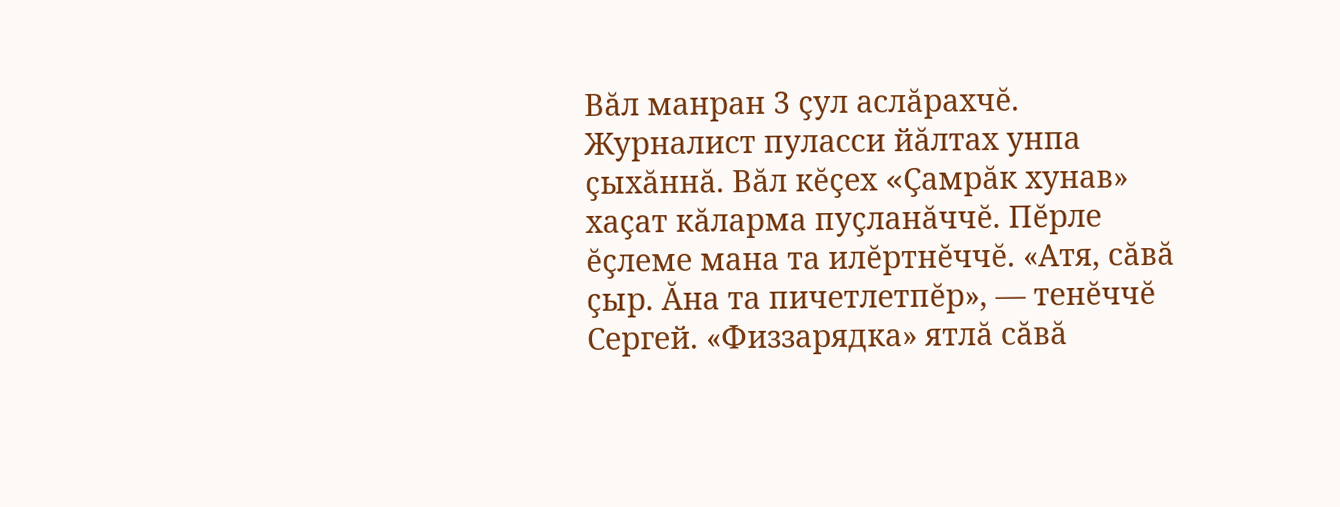Вăл манран 3 çул аслăрахчĕ. Журналист пуласси йăлтах унпа çыхăннă. Вăл кĕçех «Çамрăк хунав» хаçат кăларма пуçланăччĕ. Пĕрле ĕçлеме мана та илĕртнĕччĕ. «Атя, сăвă çыр. Ăна та пичетлетпĕр», — тенĕччĕ Сергей. «Физзарядка» ятлă сăвă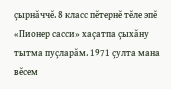çырнăччĕ. 8 класс пĕтернĕ тĕле эпĕ «Пионер сасси» хаçатпа çыхăну тытма пуçларăм. 1971 çулта мана вĕсем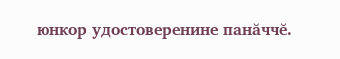юнкор удостоверенине панăччĕ.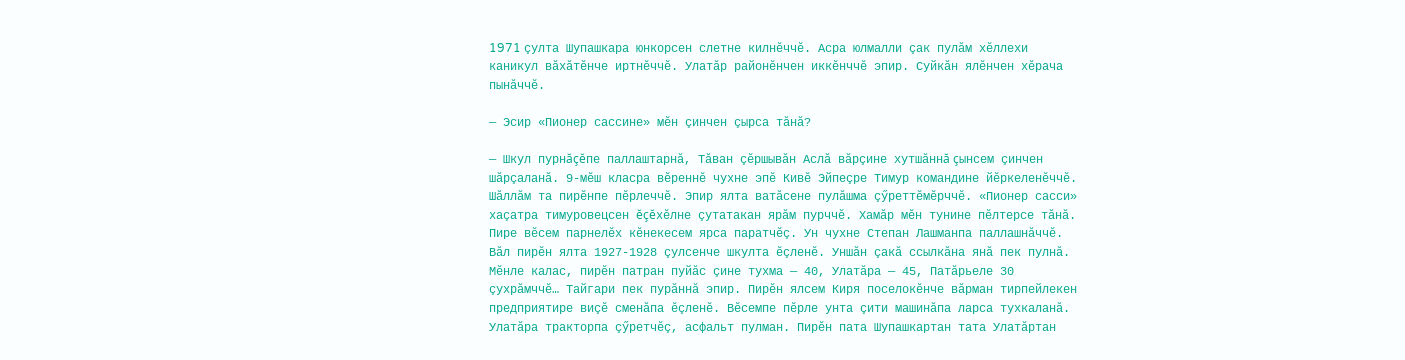1971 çулта Шупашкара юнкорсен слетне килнĕччĕ. Асра юлмалли çак пулăм хĕллехи каникул вăхăтĕнче иртнĕччĕ. Улатăр районĕнчен иккĕнччĕ эпир. Суйкăн ялĕнчен хĕрача пынăччĕ.

— Эсир «Пионер сассине» мĕн çинчен çырса тăнă?

— Шкул пурнăçĕпе паллаштарнă, Тăван çĕршывăн Аслă вăрçине хутшăннă çынсем çинчен шăрçаланă. 9-мĕш класра вĕреннĕ чухне эпĕ Кивĕ Эйпеçре Тимур командине йĕркеленĕччĕ. Шăллăм та пирĕнпе пĕрлеччĕ. Эпир ялта ватăсене пулăшма çӳреттĕмĕрччĕ. «Пионер сасси» хаçатра тимуровецсен ĕçĕхĕлне çутатакан ярăм пурччĕ. Хамăр мĕн тунине пĕлтерсе тăнă. Пире вĕсем парнелĕх кĕнекесем ярса паратчĕç. Ун чухне Степан Лашманпа паллашнăччĕ. Вăл пирĕн ялта 1927-1928 çулсенче шкулта ĕçленĕ. Уншăн çакă ссылкăна янă пек пулнă. Мĕнле калас, пирĕн патран пуйăс çине тухма — 40, Улатăра — 45, Патăрьеле 30 çухрăмччĕ… Тайгари пек пурăннă эпир. Пирĕн ялсем Киря поселокĕнче вăрман тирпейлекен предприятире виçĕ сменăпа ĕçленĕ. Вĕсемпе пĕрле унта çити машинăпа ларса тухкаланă. Улатăра тракторпа çӳретчĕç, асфальт пулман. Пирĕн пата Шупашкартан тата Улатăртан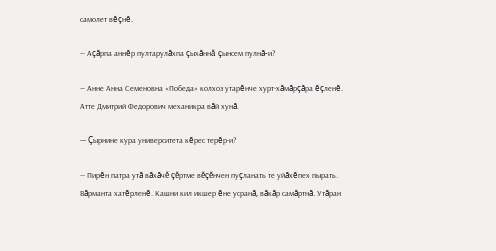самолет вĕçнĕ.

— Аçăрпа аннĕр пултарулăхпа çыхăннă çынсем пулнă-и?

— Анне Анна Семеновна «Победа» колхоз утарĕнче хурт-хăмăрçăра ĕçленĕ. Атте Дмитрий Федорович механикра вăй хунă.

— Çырнине кура университета кĕрес терĕр-и?

— Пирĕн патра утă вăхăчĕ çĕртме вĕçĕнчен пуçланать те уйăхĕпех пырать. Вăрманта хатĕрленĕ. Кашни кил икшер ĕне усранă, вăкăр самăртнă. Утăран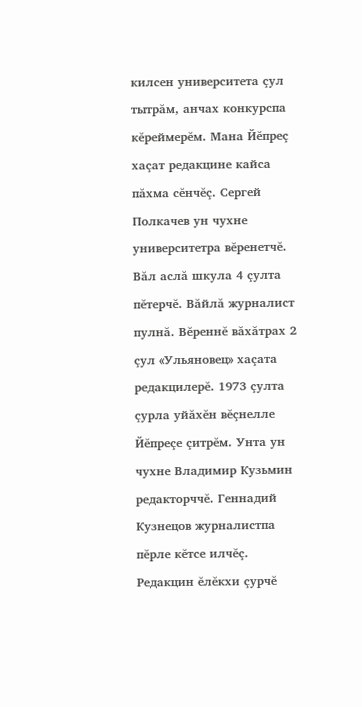килсен университета çул тытрăм, анчах конкурспа кĕреймерĕм. Мана Йĕпреç хаçат редакцине кайса пăхма сĕнчĕç. Сергей Полкачев ун чухне университетра вĕренетчĕ. Вăл аслă шкула 4 çулта пĕтерчĕ. Вăйлă журналист пулнă. Вĕреннĕ вăхăтрах 2 çул «Ульяновец» хаçата редакцилерĕ. 1973 çулта çурла уйăхĕн вĕçнелле Йĕпреçе çитрĕм. Унта ун чухне Владимир Кузьмин редакторччĕ. Геннадий Кузнецов журналистпа пĕрле кĕтсе илчĕç. Редакцин ĕлĕкхи çурчĕ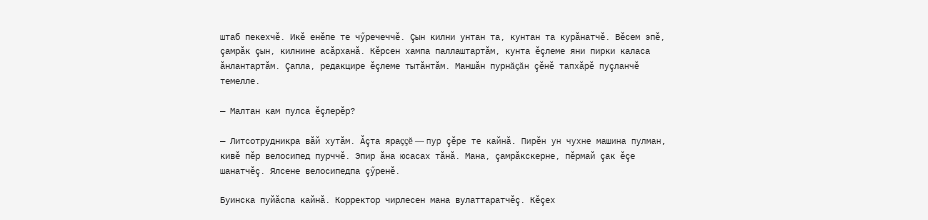штаб пекехчĕ. Икĕ енĕпе те чӳречеччĕ. Çын килни унтан та, кунтан та курăнатчĕ. Вĕсем эпĕ, çамрăк çын, килнине асăрханă. Кĕрсен хампа паллаштартăм, кунта ĕçлеме яни пирки каласа ăнлантартăм. Çапла, редакцире ĕçлеме тытăнтăм. Маншăн пурнăçăн çĕнĕ тапхăрĕ пуçланчĕ темелле.

— Малтан кам пулса ĕçлерĕр?

— Литсотрудникра вăй хутăм. Ăçта яраççĕ — пур çĕре те кайнă. Пирĕн ун чухне машина пулман, кивĕ пĕр велосипед пурччĕ. Эпир ăна юсасах тăнă. Мана, çамрăкскерне, пĕрмай çак ĕçе шанатчĕç. Ялсене велосипедпа çӳренĕ.

Буинска пуйăспа кайнă. Корректор чирлесен мана вулаттаратчĕç. Кĕçех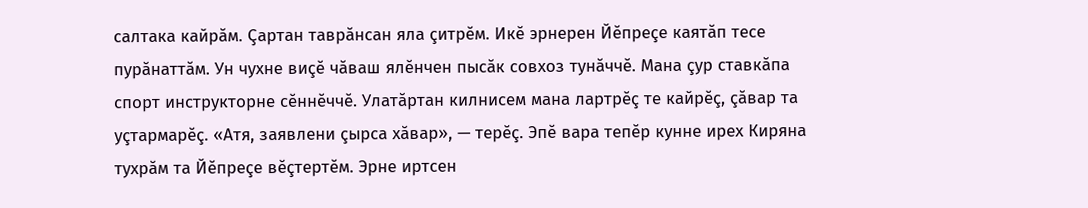салтака кайрăм. Çартан таврăнсан яла çитрĕм. Икĕ эрнерен Йĕпреçе каятăп тесе пурăнаттăм. Ун чухне виçĕ чăваш ялĕнчен пысăк совхоз тунăччĕ. Мана çур ставкăпа спорт инструкторне сĕннĕччĕ. Улатăртан килнисем мана лартрĕç те кайрĕç, çăвар та уçтармарĕç. «Атя, заявлени çырса хăвар», — терĕç. Эпĕ вара тепĕр кунне ирех Киряна тухрăм та Йĕпреçе вĕçтертĕм. Эрне иртсен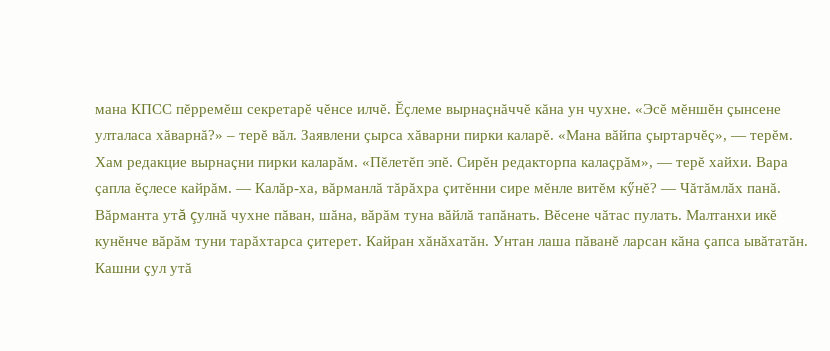мана КПСС пĕрремĕш секретарĕ чĕнсе илчĕ. Ĕçлеме вырнаçнăччĕ кăна ун чухне. «Эсĕ мĕншĕн çынсене улталаса хăварнă?» – терĕ вăл. Заявлени çырса хăварни пирки каларĕ. «Мана вăйпа çыртарчĕç», — терĕм. Хам редакцие вырнаçни пирки каларăм. «Пĕлетĕп эпĕ. Сирĕн редакторпа калаçрăм», — терĕ хайхи. Вара çапла ĕçлесе кайрăм. — Калăр-ха, вăрманлă тăрăхра çитĕнни сире мĕнле витĕм кӳнĕ? — Чăтăмлăх панă. Вăрманта утă çулнă чухне пăван, шăна, вăрăм туна вăйлă тапăнать. Вĕсене чăтас пулать. Малтанхи икĕ кунĕнче вăрăм туни тарăхтарса çитерет. Кайран хăнăхатăн. Унтан лаша пăванĕ ларсан кăна çапса ывăтатăн. Кашни çул утă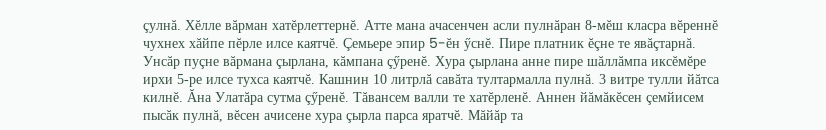çулнă. Хĕлле вăрман хатĕрлеттернĕ. Атте мана ачасенчен асли пулнăран 8-мĕш класра вĕреннĕ чухнех хăйпе пĕрле илсе каятчĕ. Çемьере эпир 5-ĕн ӳснĕ. Пире платник ĕçне те явăçтарнă. Унсăр пуçне вăрмана çырлана, кăмпана çӳренĕ. Хура çырлана анне пире шăллăмпа иксĕмĕре ирхи 5-ре илсе тухса каятчĕ. Кашнин 10 литрлă савăта тултармалла пулнă. 3 витре тулли йăтса килнĕ. Ăна Улатăра сутма çӳренĕ. Тăвансем валли те хатĕрленĕ. Аннен йăмăкĕсен çемйисем пысăк пулнă, вĕсен ачисене хура çырла парса яратчĕ. Мăйăр та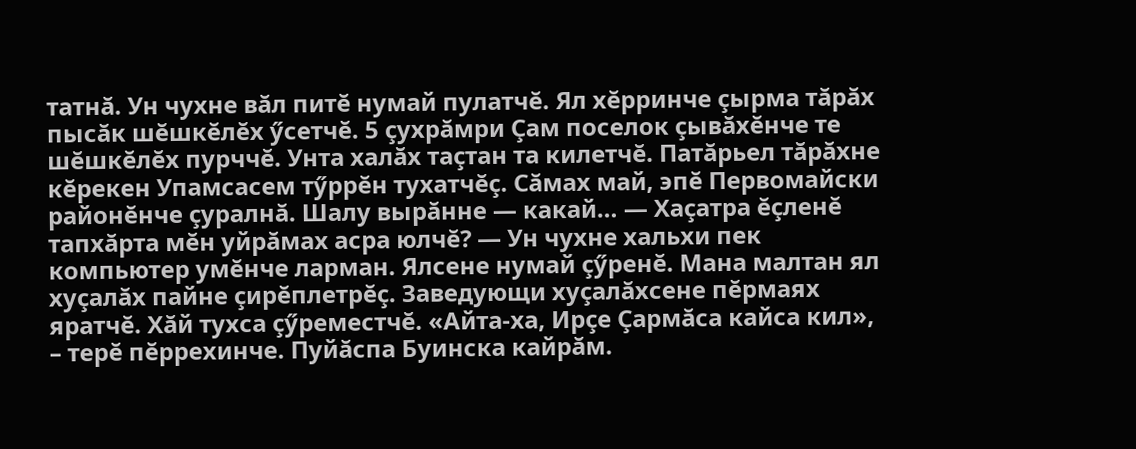татнă. Ун чухне вăл питĕ нумай пулатчĕ. Ял хĕрринче çырма тăрăх пысăк шĕшкĕлĕх ӳсетчĕ. 5 çухрăмри Çам поселок çывăхĕнче те шĕшкĕлĕх пурччĕ. Унта халăх таçтан та килетчĕ. Патăрьел тăрăхне кĕрекен Упамсасем тӳррĕн тухатчĕç. Сăмах май, эпĕ Первомайски районĕнче çуралнă. Шалу вырăнне — какай… — Хаçатра ĕçленĕ тапхăрта мĕн уйрăмах асра юлчĕ? — Ун чухне хальхи пек компьютер умĕнче ларман. Ялсене нумай çӳренĕ. Мана малтан ял хуçалăх пайне çирĕплетрĕç. Заведующи хуçалăхсене пĕрмаях яратчĕ. Хăй тухса çӳреместчĕ. «Айта-ха, Ирçе Çармăса кайса кил», – терĕ пĕррехинче. Пуйăспа Буинска кайрăм.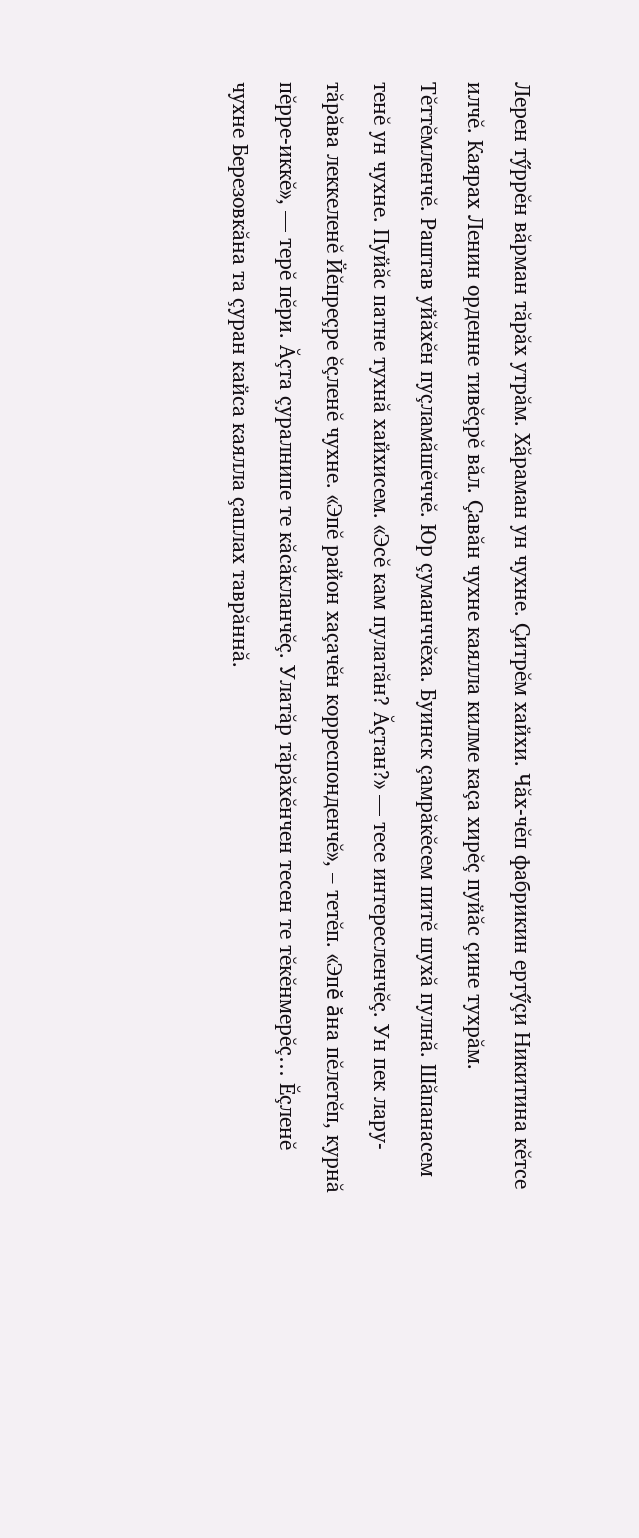Лерен тӳррĕн вăрман тăрăх утрăм. Хăраман ун чухне. Çитрĕм хайхи. Чăх-чĕп фабрикин ертӳçи Никитина кĕтсе илчĕ. Каярах Ленин орденне тивĕçрĕ вăл. Çавăн чухне каялла килме каçа хирĕç пуйăс çине тухрăм. Тĕттĕмленчĕ. Раштав уйăхĕн пуçламăшĕччĕ. Юр çуманччĕха. Буинск çамрăкĕсем питĕ шухă пулнă. Шăпанасем тенĕ ун чухне. Пуйăс патне тухнă хайхисем. «Эсĕ кам пулатăн? Ăçтан?» — тесе интересленчĕç. Ун пек лару-тăрăва леккеленĕ Йĕпреçре ĕçленĕ чухне. «Эпĕ район хаçачĕн корреспонденчĕ», – тетĕп. «Эпĕ ăна пĕлетĕп, курнă пĕрре-иккĕ», — терĕ пĕри. Ăçта çуралнипе те кăсăкланчĕç. Улатăр тăрăхĕнчен тесен те тĕкĕнмерĕç… Ĕçленĕ чухне Березовкăна та çуран кайса каялла çаплах таврăннă.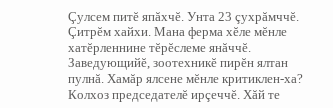Çулсем питĕ япăхчĕ. Унта 23 çухрăмччĕ. Çитрĕм хайхи. Мана ферма хĕле мĕнле хатĕрленнине тĕрĕслеме янăччĕ. Заведующийĕ, зоотехникĕ пирĕн ялтан пулнă. Хамăр ялсене мĕнле критиклен-ха? Колхоз председателĕ ирçеччĕ. Хăй те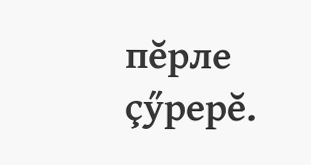пĕрле çӳрерĕ.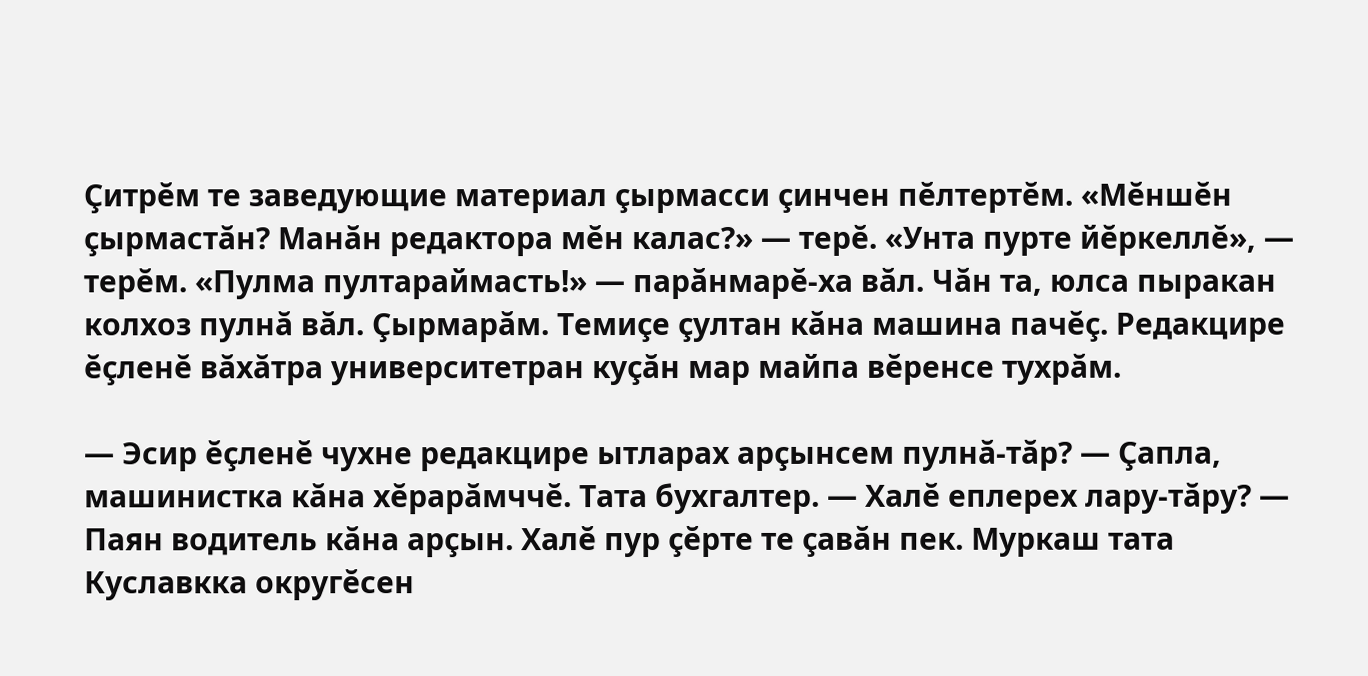Çитрĕм те заведующие материал çырмасси çинчен пĕлтертĕм. «Мĕншĕн çырмастăн? Манăн редактора мĕн калас?» — терĕ. «Унта пурте йĕркеллĕ», — терĕм. «Пулма пултараймасть!» — парăнмарĕ-ха вăл. Чăн та, юлса пыракан колхоз пулнă вăл. Çырмарăм. Темиçе çултан кăна машина пачĕç. Редакцире ĕçленĕ вăхăтра университетран куçăн мар майпа вĕренсе тухрăм.

— Эсир ĕçленĕ чухне редакцире ытларах арçынсем пулнă-тăр? — Çапла, машинистка кăна хĕрарăмччĕ. Тата бухгалтер. — Халĕ еплерех лару-тăру? — Паян водитель кăна арçын. Халĕ пур çĕрте те çавăн пек. Муркаш тата Куславкка округĕсен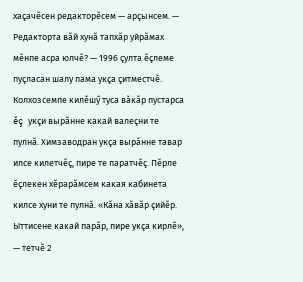хаçачĕсен редакторĕсем — арçынсем. — Редакторта вăй хунă тапхăр уйрăмах мĕнпе асра юлчĕ? — 1996 çулта ĕçлеме пуçласан шалу пама укçа çитместчĕ. Колхозсемпе килĕшӳ туса вăкăр пустарса ĕç укçи вырăнне какай валеçни те пулнă. Химзаводран укçа вырăнне тавар илсе килетчĕç, пире те паратчĕç. Пĕрле ĕçлекен хĕрарăмсем какая кабинета килсе хуни те пулнă. «Кăна хăвăр çийĕр. Ыттисене какай парăр, пире укçа кирлĕ», — тетчĕ 2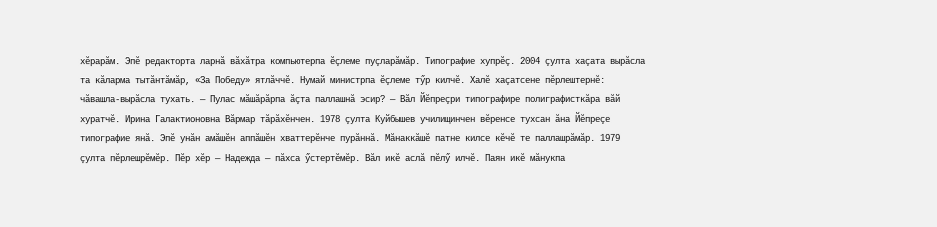хĕрарăм. Эпĕ редакторта ларнă вăхăтра компьютерпа ĕçлеме пуçларăмăр. Типографие хупрĕç. 2004 çулта хаçата вырăсла та кăларма тытăнтăмăр, «За Победу» ятлăччĕ. Нумай министрпа ĕçлеме тӳр килчĕ. Халĕ хаçатсене пĕрлештернĕ: чăвашла-вырăсла тухать. — Пулас мăшăрăрпа ăçта паллашнă эсир? — Вăл Йĕпреçри типографире полиграфисткăра вăй хуратчĕ. Ирина Галактионовна Вăрмар тăрăхĕнчен. 1978 çулта Куйбышев училищинчен вĕренсе тухсан ăна Йĕпреçе типографие янă. Эпĕ унăн амăшĕн аппăшĕн хваттерĕнче пурăннă. Мăнаккăшĕ патне килсе кĕчĕ те паллашрăмăр. 1979 çулта пĕрлешрĕмĕр. Пĕр хĕр — Надежда — пăхса ӳстертĕмĕр. Вăл икĕ аслă пĕлӳ илчĕ. Паян икĕ мăнукпа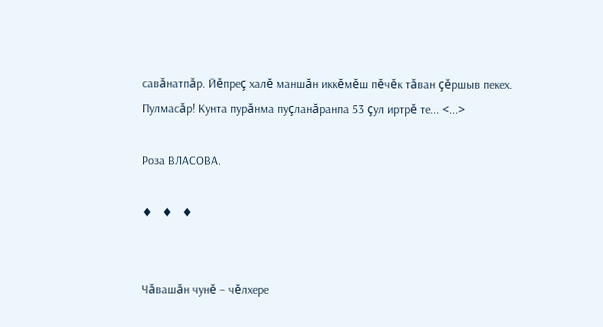савăнатпăр. Йĕпреç халĕ маншăн иккĕмĕш пĕчĕк тăван çĕршыв пекех. Пулмасăр! Кунта пурăнма пуçланăранпа 53 çул иртрĕ те... <...>

Роза ВЛАСОВА.

♦   ♦   ♦


Чăвашăн чунĕ – чĕлхере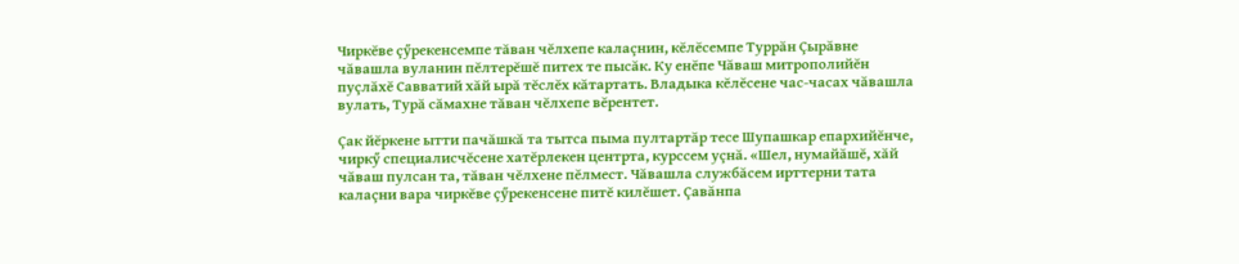Чиркĕве çӳрекенсемпе тăван чĕлхепе калаçнин, кĕлĕсемпе Туррăн Çырăвне чăвашла вуланин пĕлтерĕшĕ питех те пысăк. Ку енĕпе Чăваш митрополийĕн пуçлăхĕ Савватий хăй ырă тĕслĕх кăтартать. Владыка кĕлĕсене час-часах чăвашла вулать, Турă сăмахне тăван чĕлхепе вĕрентет.

Çак йĕркене ытти пачăшкă та тытса пыма пултартăр тесе Шупашкар епархийĕнче, чиркӳ специалисчĕсене хатĕрлекен центрта, курссем уçнă. «Шел, нумайăшĕ, хăй чăваш пулсан та, тăван чĕлхене пĕлмест. Чăвашла службăсем ирттерни тата калаçни вара чиркĕве çӳрекенсене питĕ килĕшет. Çавăнпа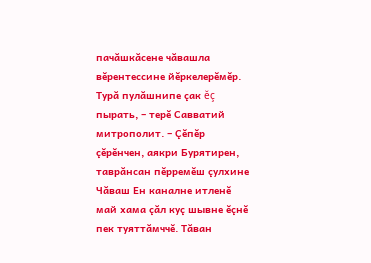пачăшкăсене чăвашла вĕрентессине йĕркелерĕмĕр. Турă пулăшнипе çак ĕç пырать, – терĕ Савватий митрополит. – Çĕпĕр çĕрĕнчен, аякри Бурятирен, таврăнсан пĕрремĕш çулхине Чăваш Ен каналне итленĕ май хама çăл куç шывне ĕçнĕ пек туяттăмччĕ. Тăван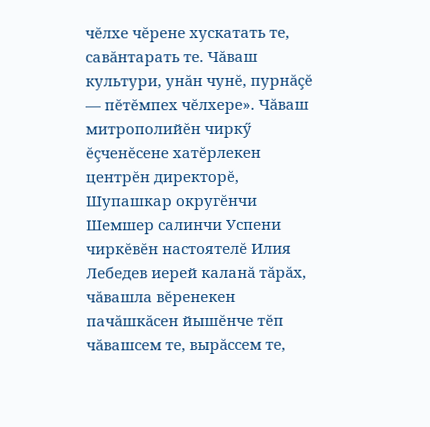чĕлхе чĕрене хускатать те, савăнтарать те. Чăваш культури, унăн чунĕ, пурнăçĕ — пĕтĕмпех чĕлхере». Чăваш митрополийĕн чиркӳ ĕçченĕсене хатĕрлекен центрĕн директорĕ, Шупашкар округĕнчи Шемшер салинчи Успени чиркĕвĕн настоятелĕ Илия Лебедев иерей каланă тăрăх, чăвашла вĕренекен пачăшкăсен йышĕнче тĕп чăвашсем те, вырăссем те,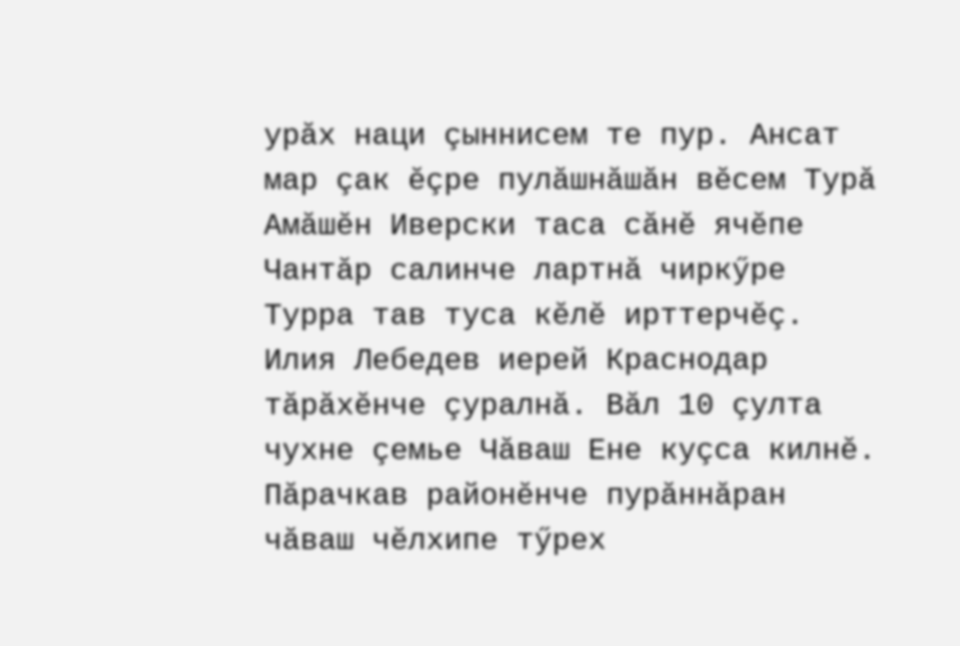урăх наци çыннисем те пур. Ансат мар çак ĕçре пулăшнăшăн вĕсем Турă Амăшĕн Иверски таса сăнĕ ячĕпе Чантăр салинче лартнă чиркӳре Турра тав туса кĕлĕ ирттерчĕç. Илия Лебедев иерей Краснодар тăрăхĕнче çуралнă. Вăл 10 çулта чухне çемье Чăваш Ене куçса килнĕ. Пăрачкав районĕнче пурăннăран чăваш чĕлхипе тӳрех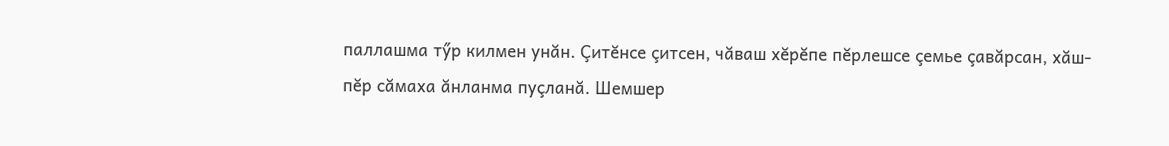паллашма тӳр килмен унăн. Çитĕнсе çитсен, чăваш хĕрĕпе пĕрлешсе çемье çавăрсан, хăш-пĕр сăмаха ăнланма пуçланă. Шемшер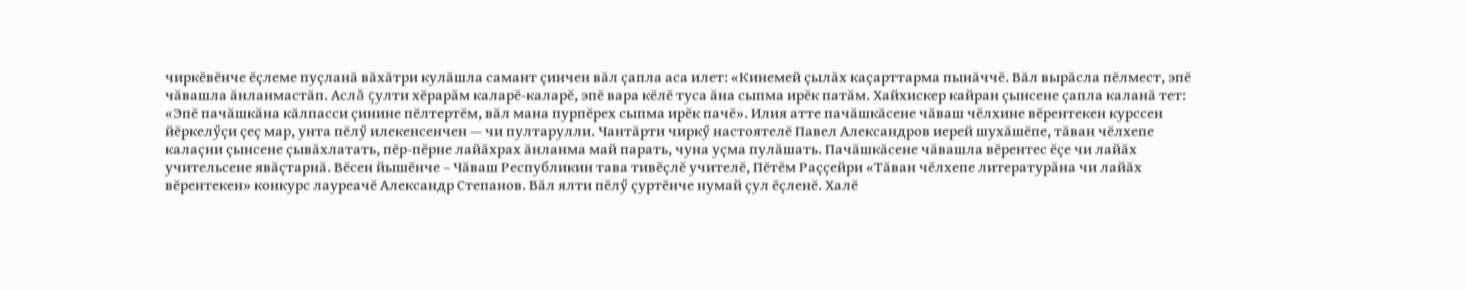чиркĕвĕнче ĕçлеме пуçланă вăхăтри кулăшла самант çинчен вăл çапла аса илет: «Кинемей çылăх каçарттарма пынăччĕ. Вăл вырăсла пĕлмест, эпĕ чăвашла ăнланмастăп. Аслă çулти хĕрарăм каларĕ-каларĕ, эпĕ вара кĕлĕ туса ăна сыпма ирĕк патăм. Хайхискер кайран çынсене çапла каланă тет: «Эпĕ пачăшкăна кăлпасси çинине пĕлтертĕм, вăл мана пурпĕрех сыпма ирĕк пачĕ». Илия атте пачăшкăсене чăваш чĕлхине вĕрентекен курссен йĕркелӳçи çеç мар, унта пĕлӳ илекенсенчен — чи пултарулли. Чантăрти чиркӳ настоятелĕ Павел Александров иерей шухăшĕпе, тăван чĕлхепе калаçни çынсене çывăхлатать, пĕр-пĕрне лайăхрах ăнланма май парать, чуна уçма пулăшать. Пачăшкăсене чăвашла вĕрентес ĕçе чи лайăх учительсене явăçтарнă. Вĕсен йышĕнче – Чăваш Республикин тава тивĕçлĕ учителĕ, Пĕтĕм Раççейри «Тăван чĕлхепе литературăна чи лайăх вĕрентекен» конкурс лауреачĕ Александр Степанов. Вăл ялти пĕлӳ çуртĕнче нумай çул ĕçленĕ. Халĕ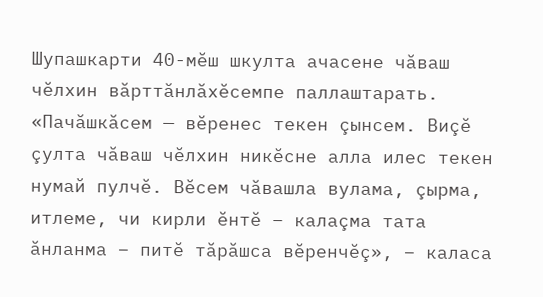Шупашкарти 40-мĕш шкулта ачасене чăваш чĕлхин вăрттăнлăхĕсемпе паллаштарать. «Пачăшкăсем — вĕренес текен çынсем. Виçĕ çулта чăваш чĕлхин никĕсне алла илес текен нумай пулчĕ. Вĕсем чăвашла вулама, çырма, итлеме, чи кирли ĕнтĕ – калаçма тата ăнланма – питĕ тăрăшса вĕренчĕç», – каласа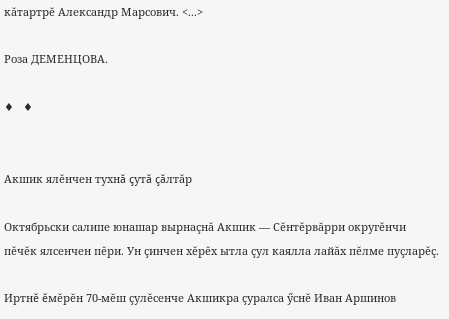кăтартрĕ Александр Марсович. <...>

Роза ДЕМЕНЦОВА.

♦   ♦


Акшик ялĕнчен тухнă çутă çăлтăр

Октябрьски салипе юнашар вырнаçнă Акшик — Сĕнтĕрвăрри округĕнчи пĕчĕк ялсенчен пĕри. Ун çинчен хĕрĕх ытла çул каялла лайăх пĕлме пуçларĕç.

Иртнĕ ĕмĕрĕн 70-мĕш çулĕсенче Акшикра çуралса ӳснĕ Иван Аршинов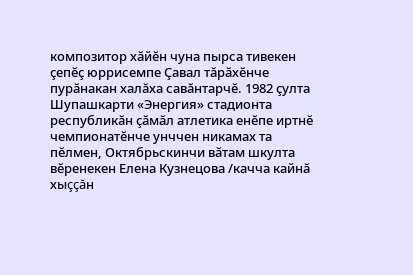композитор хăйĕн чуна пырса тивекен çепĕç юррисемпе Çавал тăрăхĕнче пурăнакан халăха савăнтарчĕ. 1982 çулта Шупашкарти «Энергия» стадионта республикăн çăмăл атлетика енĕпе иртнĕ чемпионатĕнче унччен никамах та пĕлмен, Октябрьскинчи вăтам шкулта вĕренекен Елена Кузнецова /качча кайнă хыççăн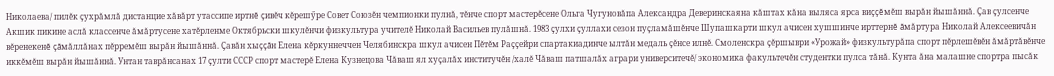Николаева/ пилĕк çухрăмлă дистанцие хăвăрт утассипе иртнĕ çивĕч кĕрешӳре Совет Союзĕн чемпионки пулнă, тĕнче спорт мастерĕсене Ольга Чугуновăпа Александра Деверинскаяна кăштах кăна выляса ярса виççĕмĕш вырăн йышăннă. Çав çулсенче Акшик пикине аслă классенче ăмăртусене хатĕрленме Октябрьски шкулĕнчи физкультура учителĕ Николай Васильев пулăшнă. 1983 çулхи çуллахи сезон пуçламăшĕнче Шупашкарти шкул ачисен хушшинче ирттернĕ ăмăртура Николай Алексеевичăн вĕренекенĕ çăмăллăнах пĕрремĕш вырăн йышăннă. Çавăн хыççăн Елена кĕркуннеччен Челябинскра шкул ачисен Пĕтĕм Раççейри спартакиадинче ылтăн медаль çĕнсе илнĕ. Смоленскра çĕршыври «Урожай» физкультурăпа спорт пĕрлешĕвĕн ăмăртăвĕнче иккĕмĕш вырăн йышăннă. Унтан таврăнсанах 17 çулти СССР спорт мастерĕ Елена Кузнецова Чăваш ял хуçалăх институчĕн /халĕ Чăваш патшалăх аграри университечĕ/ экономика факультечĕн студентки пулса тăнă. Кунта ăна малашне спортра пысăк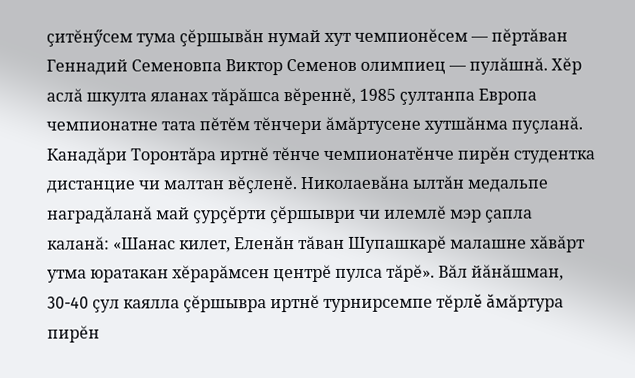çитĕнӳсем тума çĕршывăн нумай хут чемпионĕсем — пĕртăван Геннадий Семеновпа Виктор Семенов олимпиец — пулăшнă. Хĕр аслă шкулта яланах тăрăшса вĕреннĕ, 1985 çултанпа Европа чемпионатне тата пĕтĕм тĕнчери ăмăртусене хутшăнма пуçланă. Канадăри Торонтăра иртнĕ тĕнче чемпионатĕнче пирĕн студентка дистанцие чи малтан вĕçленĕ. Николаевăна ылтăн медальпе наградăланă май çурçĕрти çĕршыври чи илемлĕ мэр çапла каланă: «Шанас килет, Еленăн тăван Шупашкарĕ малашне хăвăрт утма юратакан хĕрарăмсен центрĕ пулса тăрĕ». Вăл йăнăшман, 30-40 çул каялла çĕршывра иртнĕ турнирсемпе тĕрлĕ ăмăртура пирĕн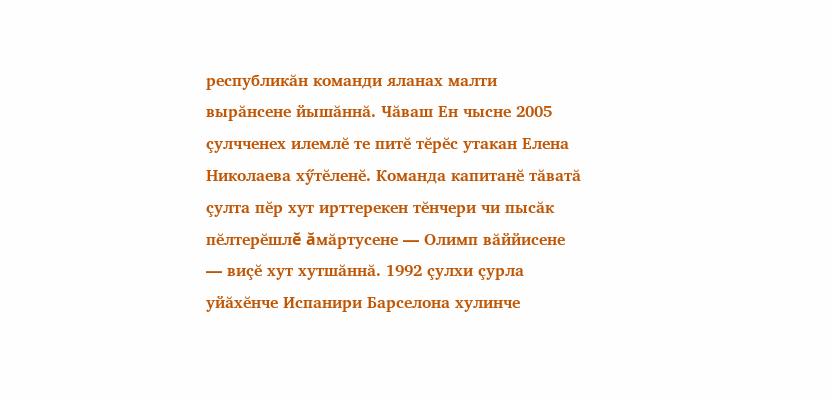республикăн команди яланах малти вырăнсене йышăннă. Чăваш Ен чысне 2005 çулчченех илемлĕ те питĕ тĕрĕс утакан Елена Николаева хӳтĕленĕ. Команда капитанĕ тăватă çулта пĕр хут ирттерекен тĕнчери чи пысăк пĕлтерĕшлĕ ăмăртусене — Олимп вăййисене — виçĕ хут хутшăннă. 1992 çулхи çурла уйăхĕнче Испанири Барселона хулинче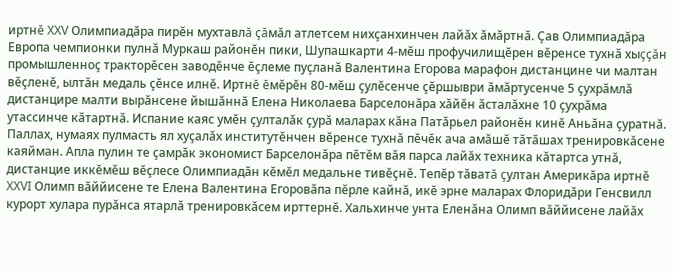иртнĕ XXV Олимпиадăра пирĕн мухтавлă çăмăл атлетсем нихçанхинчен лайăх ăмăртнă. Çав Олимпиадăра Европа чемпионки пулнă Муркаш районĕн пики, Шупашкарти 4-мĕш профучилищĕрен вĕренсе тухнă хыççăн промышленноç тракторĕсен заводĕнче ĕçлеме пуçланă Валентина Егорова марафон дистанцине чи малтан вĕçленĕ, ылтăн медаль çĕнсе илнĕ. Иртнĕ ĕмĕрĕн 80-мĕш çулĕсенче çĕршыври ăмăртусенче 5 çухрăмлă дистанцире малти вырăнсене йышăннă Елена Николаева Барселонăра хăйĕн ăсталăхне 10 çухрăма утассинче кăтартнă. Испание каяс умĕн çулталăк çурă маларах кăна Патăрьел районĕн кинĕ Аньăна çуратнă. Паллах, нумаях пулмасть ял хуçалăх институтĕнчен вĕренсе тухнă пĕчĕк ача амăшĕ тăтăшах тренировкăсене каяйман. Апла пулин те çамрăк экономист Барселонăра пĕтĕм вăя парса лайăх техника кăтартса утнă, дистанцие иккĕмĕш вĕçлесе Олимпиадăн кĕмĕл медальне тивĕçнĕ. Тепĕр тăватă çултан Америкăра иртнĕ XXVI Олимп вăййисене те Елена Валентина Егоровăпа пĕрле кайнă, икĕ эрне маларах Флоридăри Генсвилл курорт хулара пурăнса ятарлă тренировкăсем ирттернĕ. Хальхинче унта Еленăна Олимп вăййисене лайăх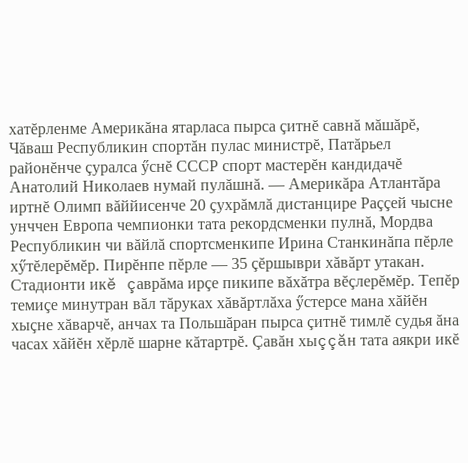хатĕрленме Америкăна ятарласа пырса çитнĕ савнă мăшăрĕ, Чăваш Республикин спортăн пулас министрĕ, Патăрьел районĕнче çуралса ӳснĕ СССР спорт мастерĕн кандидачĕ Анатолий Николаев нумай пулăшнă. — Америкăра Атлантăра иртнĕ Олимп вăййисенче 20 çухрăмлă дистанцире Раççей чысне унччен Европа чемпионки тата рекордсменки пулнă, Мордва Республикин чи вăйлă спортсменкипе Ирина Станкинăпа пĕрле хӳтĕлерĕмĕр. Пирĕнпе пĕрле — 35 çĕршыври хăвăрт утакан. Стадионти икĕ çаврăма ирçе пикипе вăхăтра вĕçлерĕмĕр. Тепĕр темиçе минутран вăл тăруках хăвăртлăха ӳстерсе мана хăйĕн хыçне хăварчĕ, анчах та Польшăран пырса çитнĕ тимлĕ судья ăна часах хăйĕн хĕрлĕ шарне кăтартрĕ. Çавăн хыççăн тата аякри икĕ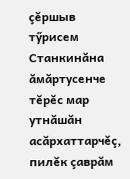çĕршыв тӳрисем Станкинăна ăмăртусенче тĕрĕс мар утнăшăн асăрхаттарчĕç, пилĕк çаврăм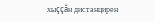хыççăн дистанцирен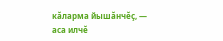кăларма йышăнчĕç, — аса илчĕ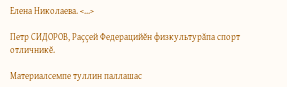Елена Николаева. <...>

Петр СИДОРОВ, Раççей Федерацийĕн физкультурăпа спорт отличникĕ.

Материалсемпе туллин паллашас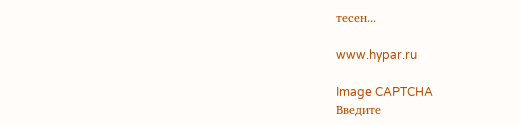тесен...

www.hypar.ru

Image CAPTCHA
Введите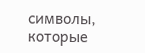символы, которые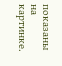показаны на картинке.